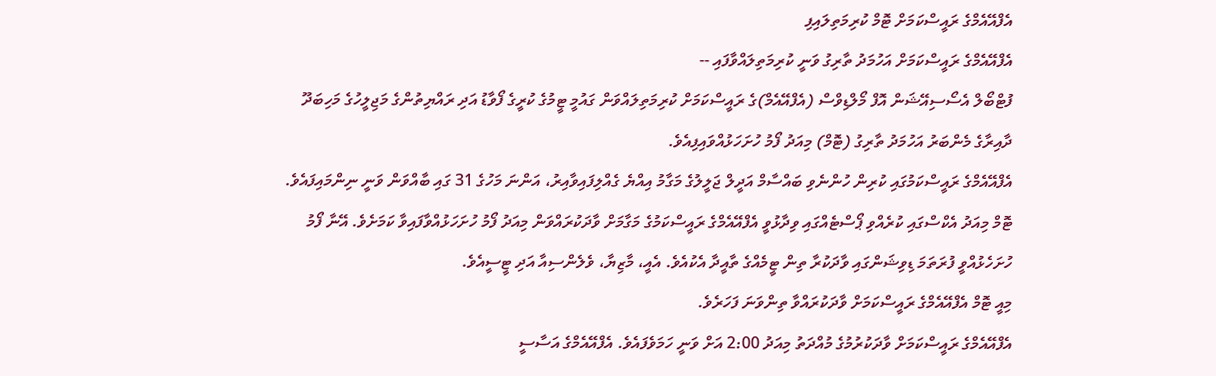އެފްއޭއެމްގެ ރައީސްކަމަށް ޓޮމް ކުރިމަތިލައިފި
އެފްއޭއެމްގެ ރައީސްކަމަށް އަހުމަދު ތާރިގު ވަނީ ކުރިމަތިލައްވާފައި --
ފުޓްބޯލް އެސޯސިއޭޝަން އޮފް މޯލްޑިވްސް (އެފްއޭއެމް)ގެ ރައީސްކަމަށް ކުރިމަތިލައްވަން ގައުމީ ޓީމުގެ ކުރީގެ ފޯވާޑު އަދި ރައްޔިތުންގެ މަޖިލީހުގެ މަހިބަދޫ ދާއިރާގެ މެންބަރު އަހުމަދު ތާރިގު (ޓޮމް) މިއަދު ފޯމު ހުށަހަޅުއްވައިފިއެވެ.
އެފްއޭއެމްގެ ރައީސްކަމުގައި ކުރިން ހުންނެވި ބައްސާމް އަދީލް ޖަލީލުގެ މަގާމު އިއްޔެ ގެއްލިފައިވާއިރު، އަންނަ މަހުގެ 31 ގައި ބާއްވަން ވަނީ ނިންމައިފައެވެ.
ޓޮމް މިއަދު އެކްސްގައި ކުރެއްވި ޕޯސްޓެއްގައި ވިދާޅުވީ އެފްއޭއެމްގެ ރައީސްކަމުގެ މަގާމަށް ވާދަކުރައްވަން މިއަދު ފޯމު ހުށަހަޅުއްވާފައިވާ ކަމަށެވެ. އޭނާ ފޯމު ހުށަހެޅުއްވީ ފުރަތަމަ ޑިވިޝަންގައި ވާދަކުރާ ތިން ޓީމެއްގެ ތާއީދާ އެކުއެވެ. އެއީ، މާޒިޔާ، ވެލެންސިއާ އަދި ޓީސީއެވެ.
މިއީ ޓޮމް އެފްއޭއެމްގެ ރައީސްކަމަށް ވާދަކުރައްވާ ތިންވަނަ ފަހަރެވެ.
އެފްއޭއެމްގެ ރައީސްކަމަށް ވާދަކުރުމުގެ މުއްދަތު މިއަދު 2:00 އަށް ވަނީ ހަމަވެފައެވެ. އެފްއޭއެމްގެ އަސާސީ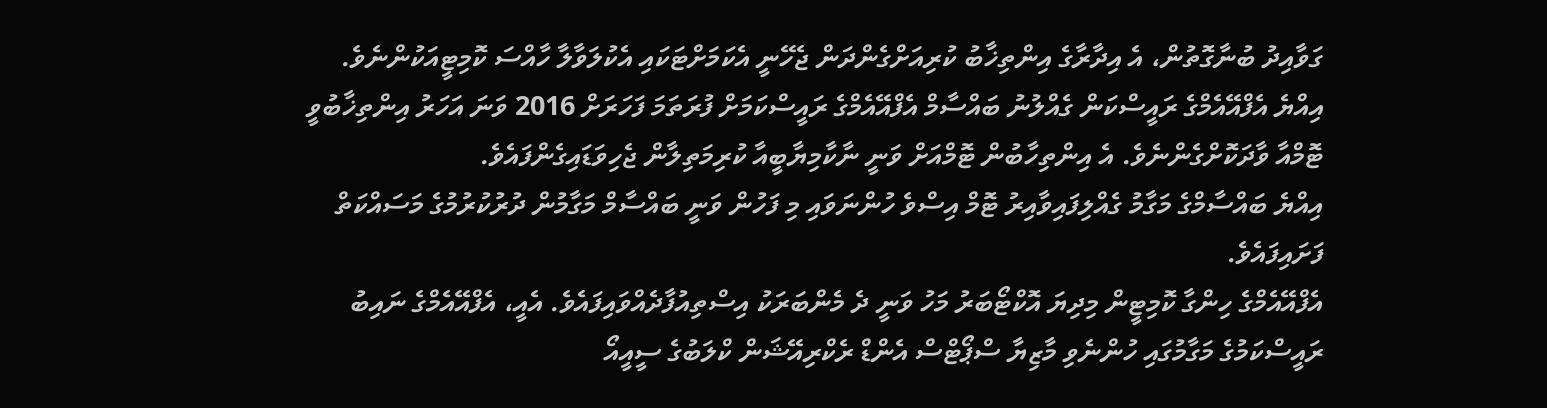ގަވާއިދު ބުނާގޮތުން، އެ އިދާރާގެ އިންތިޚާބު ކުރިއަށްގެންދަން ޖެހޭނީ އެކަމަށްޓަކައި އެކުލަވާލާ ހާއްސަ ކޮމިޓީއަކުންނެވެ.
އިއްޔެ އެފްއޭއެމްގެ ރައީސްކަން ގެއްލުނު ބައްސާމް އެފްއޭއެމްގެ ރައީސްކަމަށް ފުރަތަމަ ފަހަރަށް 2016 ވަނަ އަހަރު އިންތިޚާބުވީ ޓޮމްއާ ވާދަކޮށްގެންނެވެ. އެ އިންތިހާބުން ޓޮމްއަށް ވަނީ ނާކާމިޔާބީއާ ކުރިމަތިލާން ޖެހިވަޑައިގެންފައެވެ.
އިއްޔެ ބައްސާމްގެ މަގާމު ގެއްލިފައިވާއިރު ޓޮމް އިސްވެ ހުންނަވައި މި ފަހުން ވަނީ ބައްސާމް މަގާމުން ދުރުކުރުމުގެ މަސައްކަތް ފަށައިފައެވެ.
އެފްއޭއެމްގެ ހިންގާ ކޮމިޓީން މިދިޔަ އޮކްޓޯބަރު މަހު ވަނީ ދެ މެންބަރަކު އިސްތިއުފާދެއްވައިފައެވެ. އެއީ، އެފްއޭއެމްގެ ނައިބު ރައީސްކަމުގެ މަގާމުގައި ހުންނެވި މާޒިޔާ ސްޕޯޓްސް އެންޑް ރެކްރިއޭޝަން ކްލަބުގެ ސީއީއޯ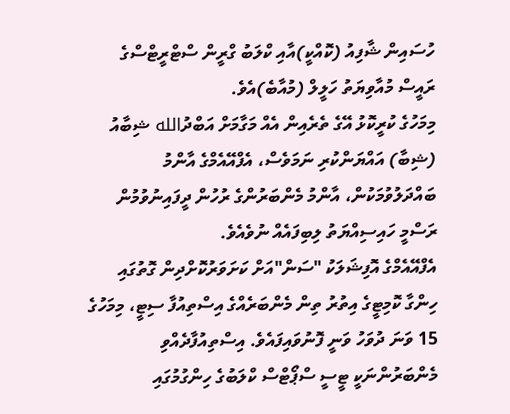ހުސައިން ޝާފިއު (ކޮއްކީ)އާއި ކްލަބު ގްރީން ސްޓްރީޓްސްގެ ރައީސް މުއާވިޔަތު ހަލީލް (މުއާބެ)އެވެ.
މިމަހުގެ ކުރީކޮޅު އޭގެ ތެރެއިން އެއް މަގާމަށް އަބްދުالله ޝިބާއު (ޝިބާ) އައްޔަންކުރި ނަމަވެސް، އެފްއޭއެމްގެ އާންމު ބައްދަލުވުމަކުން، އާންމު މެންބަރުންގެ ރުހުން ދީފައިނުވުމުން ރަސްމީ ހައިސިއްޔަތު ލިބިފައެއް ނުވެއެވެ.
އެފްއޭއެމްގެ އޮފިޝަލަކު "ސަން"އަށް ކަށަވަރުކޮށްދިން ގޮތުގައި ހިންގާ ކޮމިޓީގެ އިތުރު ތިން މެންބަރެއްގެ އިސްތިއުފާ ސިޓީ، މިމަހުގެ 15 ވަނަ ދުވަހު ވަނީ ފޮނުވައިފައެވެ. އިސްތިއުފާދެއްވި މެންބަރުންނަކީ ޓީސީ ސްޕޯޓްސް ކްލަބުގެ ހިންގުމުގައި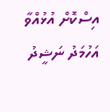އިސްކޮށް އުޅުއްވާ އަހުމަދު ނަޝީދު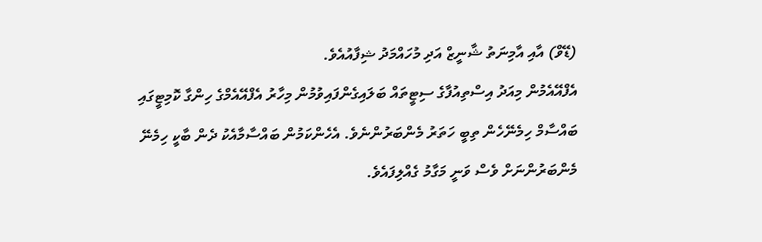(ޑޭވް) އާއި އާމިނަތު ޝާނީޒް އަދި މުހައްމަދު ޝިފާއުއެވެ.
އެފްއޭއެމުން މިއަދު އިސްތިއުފާގެ ސިޓީތައް ބަލައިގެންފައިވުމުން މިހާރު އެފްއޭއެމްގެ ހިންގާ ކޮމިޓީގައި ބައްސާމް ހިމެނޭހެން ތިބީ ހަތަރު މެންބަރުންނެވެ. އެހެންކަމުން ބައްސާމާއެކު ދެން ބާކީ ހިމެނޭ މެންބަރުންނަށް ވެސް ވަނީ މަގާމު ގެއްލިފައެވެ.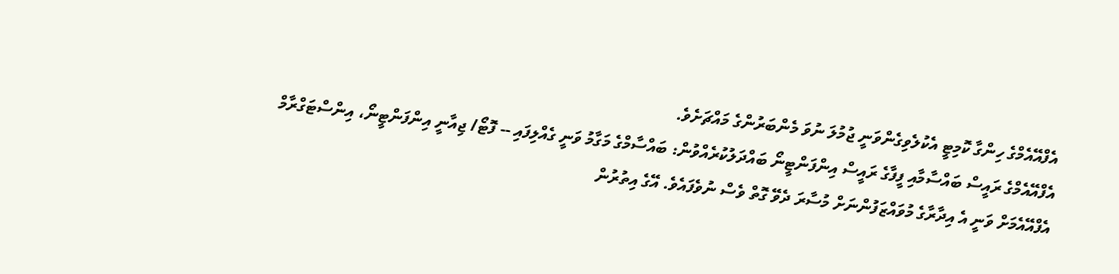އެފްއޭއެމްގެ ހިންގާ ކޮމިޓީ އެކުލެވިގެންވަނީ ޖުމުލަ ނުވަ މެންބަރުންގެ މައްޗަށެވެ.
އެފްއޭއެމްގެ ރައީސް ބައްސާމާއި ފީފާގެ ރައީސް އިންފަންޓީނޯ ބައްދަލުކުރެއްވުން: ބައްސާމްގެ މަގާމު ވަނީ ގެއްލިފައި -- ފޮޓޯ/ ޖިއާނީ އިންފަންޓީނޯ، އިންސްޓަގްރާމް
އެފްއޭއެމަށް ވަނީ އެ އިދާރާގެ މުވައްޒަފުންނަށް މުސާރަ ދެވޭ ގޮތް ވެސް ނުވެފައެވެ. އޭގެ އިތުރުން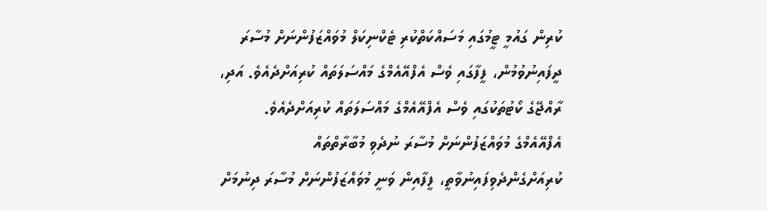ކުރިން ގައުމީ ޓީމުގައި މަސައްކަތްކުރި ޓެކްނިކަލް މުވައްޒަފުންނަށް މުސާރަ ދީފައިނުވުމުން، ފީފާގައި ވެސް އެފްއޭއެމްގެ މައްސަލަތައް ކުރިއަށްދެއެވެ. އަދި، ރާއްޖޭގެ ކޯޓުތަކުގައި ވެސް އެފްއޭއެމްގެ މައްސަލަތައް ކުރިއަށްދެއެވެ.
އެފްއޭއެމްގެ މުވައްޒަފުންނަށް މުސާރަ ނުދެވި މުބާރާތްތައް ކުރިއަށްގެންދެވިފައިނުވާތީ، ފީފާއިން ވަނީ މުވައްޒަފުންނަށް މުސާރަ ދިނުމަށް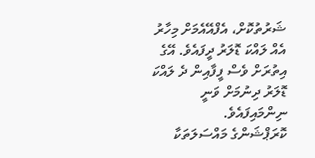ޝަރުތުކޮށް، އެފްއޭއެމަށް މިހާރު އެއް ލައްކަ ޑޮލަރު ދީފައެވެ. އޭގެ އިތުރަށް ވެސް ފީފާއިން ދެ ލައްކަ ޑޮލަރު ދިނުމަށް ވަނީ ނިންމައިފައެވެ.
ކޮރަޕްޝަންގެ މައްސަލަތަކާ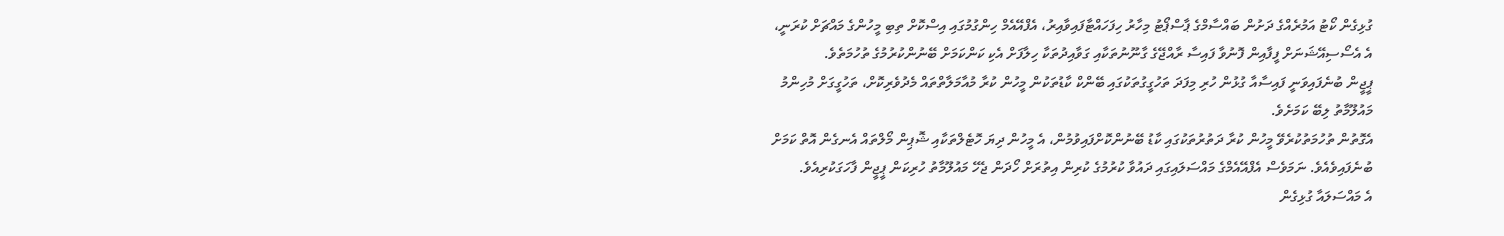ގުޅިގެން ކޯޓު އަމުރެއްގެ ދަށުން ބައްސާމްގެ ޕާސްޕޯޓު މިހާރު ހިފަހައްޓާފައިވާއިރު، އެފްއޭއެމް ހިންގުމުގައި އިސްކޮށް ތިބި މީހުންގެ މައްޗަށް ކުރަނީ، އެ އެސޯސިއޭޝަނަށް ފީފާއިން ފޮނުވާ ފައިސާ ރާއްޖޭގެ ގާނޫނުތަކާއި ގަވާއިދުތަކާ ހިލާފަށް އެކި ކަންކަމަށް ބޭނުންކުރުމުގެ ތުހުމަތެވެ.
ޕީޖީން ބުނެފައިވަނީ ފައިސާއާ ގުޅުން ހުރި މިފަދަ ތަހުގީގުތަކުގައި ބޭންކް ކާޑުތަކުން މީހުން ކުރާ މުއާމަލާތްތައް މެދުވެރިކޮށް، ތަހުގީގަށް މުހިންމު މައުލޫމާތު ލިބޭ ކަމަށެވެ.
އެގޮތުން ތުހުމަތުކުރެވޭ މީހުން ކުރާ ދަތުރުތަކުގައި ކާޑު ބޭނުންކޮށްފައިވުމުން، އެ މީހުން ދިޔަ ހޮޓެލްތަކާއި ޝޮޕިން މޯލްތައް އެނގެން އޮތް ކަމަށް ބުނެފައިވެއެވެ. ނަމަވެސް އެފްއޭއެމްގެ މައްސަލައިގައި ދައުވާ ކުރުމުގެ ކުރިން އިތުރަށް ހޯދަން ޖެހޭ މައުލޫމާތު ހުރިކަން ޕީޖީން ފާހަގަކުރިއެވެ.
އެ މައްސަލައާ ގުޅިގެން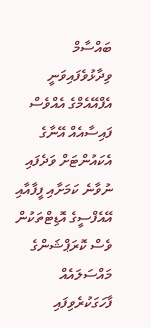ބައްސާމް ވިދާޅުވެފައިވަނީ އެފްއޭއެމްގެ އެއްވެސް ފައިސާއެއް އޭނާގެ އެކައުންޓަށް ވަދެފައި ނުވާނެ ކަމަށާއި ފީފާއާއި އޭއެފްސީގެ އޮޑިޓްތަކުން ވެސް ކޮރަޕްޝަންގެ މައްސަލައެއް ފާހަގަކުރެވިފައި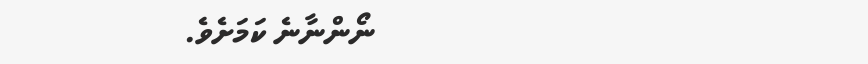ނޯންނާނެ ކަމަށެވެ.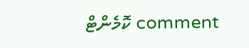comment ކޮމެންޓް